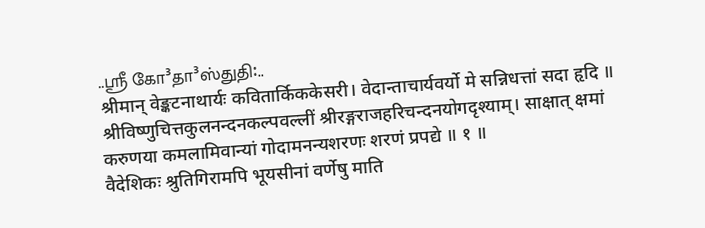..ஶ்ரீ கோ³தா³ஸ்துதி꞉..
श्रीमान् वेङ्कटनाथार्यः कवितार्किककेसरी। वेदान्ताचार्यवर्यो मे सन्निधत्तां सदा हृदि ॥
श्रीविष्णुचित्तकुलनन्दनकल्पवल्लीं श्रीरङ्गराजहरिचन्दनयोगदृश्याम्। साक्षात् क्षमां करुणया कमलामिवान्यां गोदामनन्यशरणः शरणं प्रपद्ये ॥ १ ॥
वैदेशिकः श्रुतिगिरामपि भूयसीनां वर्णेषु माति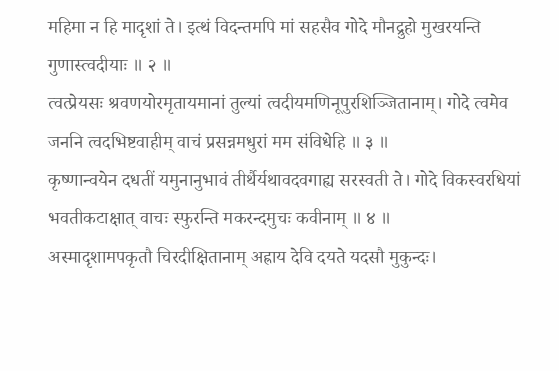महिमा न हि मादृशां ते। इत्थं विदन्तमपि मां सहसैव गोदे मौनद्रुहो मुखरयन्ति गुणास्त्वदीयाः ॥ २ ॥
त्वत्प्रेयसः श्रवणयोरमृतायमानां तुल्यां त्वदीयमणिनूपुरशिञ्जितानाम्। गोदे त्वमेव जननि त्वदभिष्टवाहीम् वाचं प्रसन्नमधुरां मम संविधेहि ॥ ३ ॥
कृष्णान्वयेन दधतीं यमुनानुभावं तीर्थैर्यथावदवगाह्य सरस्वती ते। गोदे विकस्वरधियां भवतीकटाक्षात् वाचः स्फुरन्ति मकरन्दमुचः कवीनाम् ॥ ४ ॥
अस्मादृशामपकृतौ चिरदीक्षितानाम् अह्राय देवि दयते यदसौ मुकुन्दः।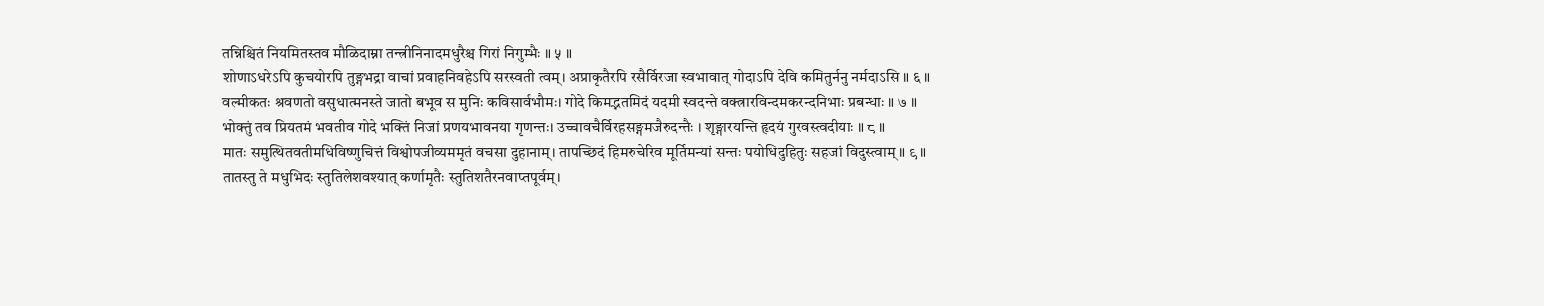तन्निश्चितं नियमितस्तव मौळिदाम्ना तन्त्रीनिनादमधुरैश्च गिरां निगुम्भैः ॥ ५ ॥
शोणाऽधरेऽपि कुचयोरपि तुङ्गभद्रा वाचां प्रवाहनिवहेऽपि सरस्वती त्वम्। अप्राकृतैरपि रसैर्विरजा स्वभावात् गोदाऽपि देवि कमितुर्ननु नर्मदाऽसि ॥ ६ ॥
वल्मीकतः श्रवणतो वसुधात्मनस्ते जातो बभूव स मुनिः कविसार्वभौमः। गोदे किमद्भतमिदं यदमी स्वदन्ते वक्त्रारविन्दमकरन्दनिभाः प्रबन्धाः ॥ ७ ॥
भोक्तुं तव प्रियतमं भवतीव गोदे भक्तिं निजां प्रणयभावनया गृणन्तः। उच्चावचैर्विरहसङ्गमजैरुदन्तैः । शृङ्गारयन्ति हृदयं गुरवस्त्वदीयाः ॥ ८ ॥
मातः समुत्थितवतीमधिविष्णुचित्तं विश्वोपजीव्यममृतं वचसा दुहानाम्। तापच्छिदं हिमरुचेरिव मूर्तिमन्यां सन्तः पयोधिदुहितुः सहजां विदुस्त्वाम् ॥ ९ ॥
तातस्तु ते मधुभिदः स्तुतिलेशवश्यात् कर्णामृतैः स्तुतिशतैरनवाप्तपूर्वम्।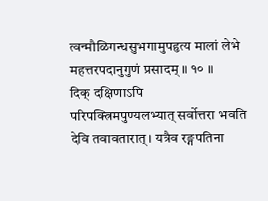त्वन्मौळिगन्धसुभगामुपहृत्य मालां लेभे महत्तरपदानुगुणं प्रसादम् ॥ १० ॥
दिक् दक्षिणाऽपि परिपक्त्रिमपुण्यलभ्यात् सर्वोत्तरा भवति देवि तवावतारात्। यत्रैव रङ्गपतिना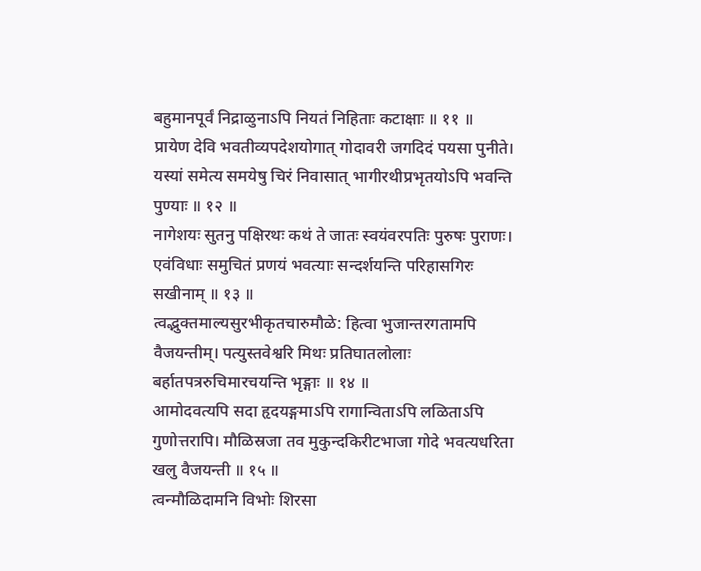बहुमानपूर्वं निद्राळुनाऽपि नियतं निहिताः कटाक्षाः ॥ ११ ॥
प्रायेण देवि भवतीव्यपदेशयोगात् गोदावरी जगदिदं पयसा पुनीते। यस्यां समेत्य समयेषु चिरं निवासात् भागीरथीप्रभृतयोऽपि भवन्ति पुण्याः ॥ १२ ॥
नागेशयः सुतनु पक्षिरथः कथं ते जातः स्वयंवरपतिः पुरुषः पुराणः। एवंविधाः समुचितं प्रणयं भवत्याः सन्दर्शयन्ति परिहासगिरः सखीनाम् ॥ १३ ॥
त्वद्भुक्तमाल्यसुरभीकृतचारुमौळे: हित्वा भुजान्तरगतामपि वैजयन्तीम्। पत्युस्तवेश्वरि मिथः प्रतिघातलोलाः बर्हातपत्ररुचिमारचयन्ति भृङ्गाः ॥ १४ ॥
आमोदवत्यपि सदा हृदयङ्गमाऽपि रागान्विताऽपि लळिताऽपि गुणोत्तरापि। मौळिस्रजा तव मुकुन्दकिरीटभाजा गोदे भवत्यधरिता खलु वैजयन्ती ॥ १५ ॥
त्वन्मौळिदामनि विभोः शिरसा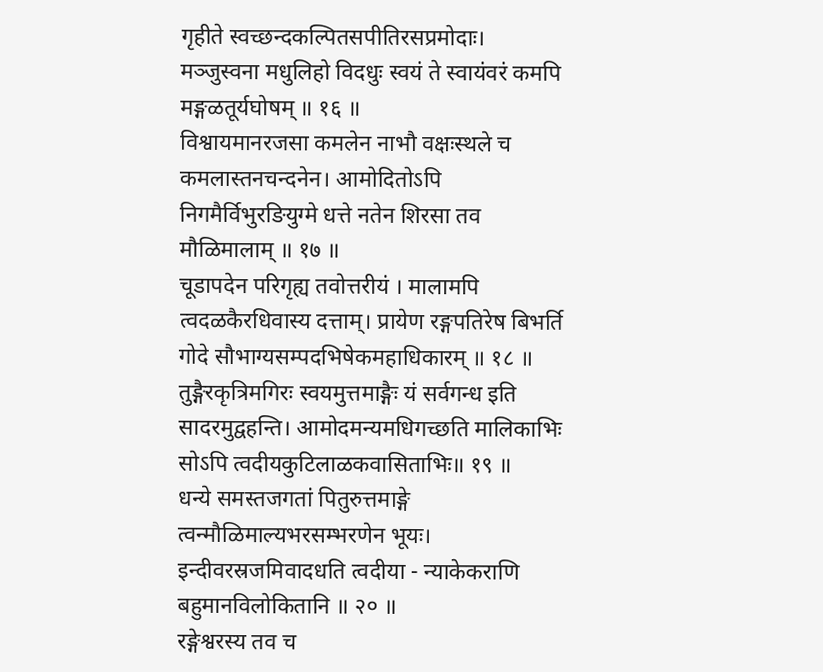गृहीते स्वच्छन्दकल्पितसपीतिरसप्रमोदाः। मञ्जुस्वना मधुलिहो विदधुः स्वयं ते स्वायंवरं कमपि मङ्गळतूर्यघोषम् ॥ १६ ॥
विश्वायमानरजसा कमलेन नाभौ वक्षःस्थले च कमलास्तनचन्दनेन। आमोदितोऽपि निगमैर्विभुरङियुग्मे धत्ते नतेन शिरसा तव मौळिमालाम् ॥ १७ ॥
चूडापदेन परिगृह्य तवोत्तरीयं । मालामपि त्वदळकैरधिवास्य दत्ताम्। प्रायेण रङ्गपतिरेष बिभर्ति गोदे सौभाग्यसम्पदभिषेकमहाधिकारम् ॥ १८ ॥
तुङ्गैरकृत्रिमगिरः स्वयमुत्तमाङ्गैः यं सर्वगन्ध इति सादरमुद्वहन्ति। आमोदमन्यमधिगच्छति मालिकाभिः सोऽपि त्वदीयकुटिलाळकवासिताभिः॥ १९ ॥
धन्ये समस्तजगतां पितुरुत्तमाङ्गे त्वन्मौळिमाल्यभरसम्भरणेन भूयः। इन्दीवरस्रजमिवादधति त्वदीया - न्याकेकराणि बहुमानविलोकितानि ॥ २० ॥
रङ्गेश्वरस्य तव च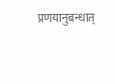प्रणयानुबन्धात्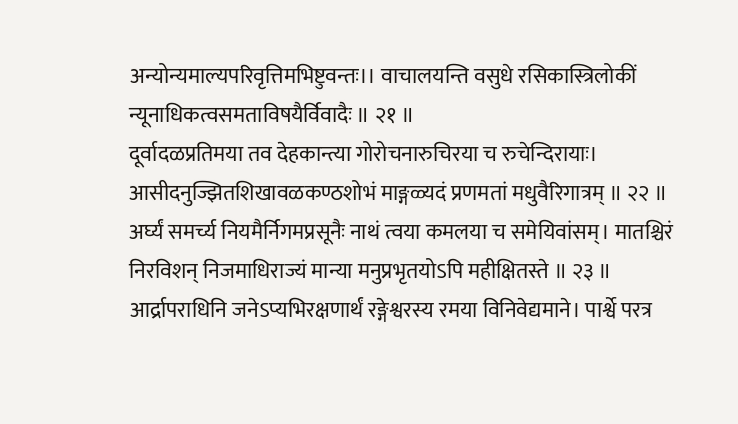अन्योन्यमाल्यपरिवृत्तिमभिष्टुवन्तः।। वाचालयन्ति वसुधे रसिकास्त्रिलोकीं न्यूनाधिकत्वसमताविषयैर्विवादैः ॥ २१ ॥
दूर्वादळप्रतिमया तव देहकान्त्या गोरोचनारुचिरया च रुचेन्दिरायाः। आसीदनुज्झितशिखावळकण्ठशोभं माङ्गळ्यदं प्रणमतां मधुवैरिगात्रम् ॥ २२ ॥
अर्घ्यं समर्च्य नियमैर्निगमप्रसूनैः नाथं त्वया कमलया च समेयिवांसम्। मातश्चिरं निरविशन् निजमाधिराज्यं मान्या मनुप्रभृतयोऽपि महीक्षितस्ते ॥ २३ ॥
आर्द्रापराधिनि जनेऽप्यभिरक्षणार्थं रङ्गेश्वरस्य रमया विनिवेद्यमाने। पार्श्वे परत्र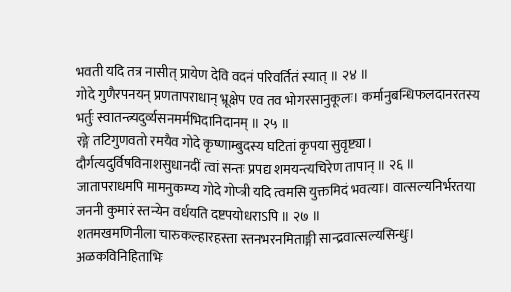भवती यदि तत्र नासीत् प्रायेण देवि वदनं परिवर्तितं स्यात् ॥ २४ ॥
गोदे गुणैरपनयन् प्रणतापराधान् भ्रूक्षेप एव तव भोगरसानुकूलः। कर्मानुबन्धिफलदानरतस्य भर्तुः स्वातन्त्र्यदुर्व्यसनमर्मभिदानिदानम् ॥ २५ ॥
रङ्गे तटिगुणवतो रमयैव गोदे कृष्णाम्बुदस्य घटितां कृपया सुवृष्ट्या। दौर्गत्यदुर्विषविनाशसुधानदीं त्वां सन्तः प्रपद्य शमयन्त्यचिरेण तापान् ॥ २६ ॥
जातापराधमपि मामनुकम्प्य गोदे गोप्त्री यदि त्वमसि युक्तमिदं भवत्याः। वात्सल्यनिर्भरतया जननी कुमारं स्तन्येन वर्धयति दष्टपयोधराऽपि ॥ २७ ॥
शतमखमणिनीला चारुकल्हारहस्ता स्तनभरनमिताङ्गी सान्द्रवात्सल्यसिन्धुः। अळकविनिहिताभिः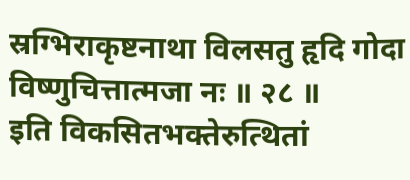स्रग्भिराकृष्टनाथा विलसतु हृदि गोदा विष्णुचित्तात्मजा नः ॥ २८ ॥
इति विकसितभक्तेरुत्थितां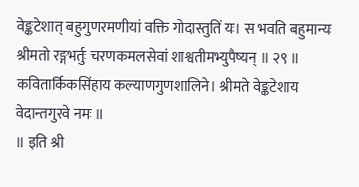वेङ्कटेशात् बहुगुणरमणीयां वक्ति गोदास्तुतिं यः। स भवति बहुमान्यः श्रीमतो रङ्गभर्तुः चरणकमलसेवां शाश्वतीमभ्युपैष्यन् ॥ २९ ॥
कवितार्किकसिंहाय कल्याणगुणशालिने। श्रीमते वेङ्कटेशाय वेदान्तगुरवे नमः ॥
॥ इति श्री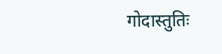गोदास्तुतिः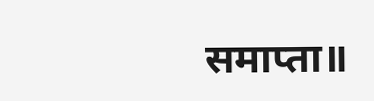समाप्ता॥